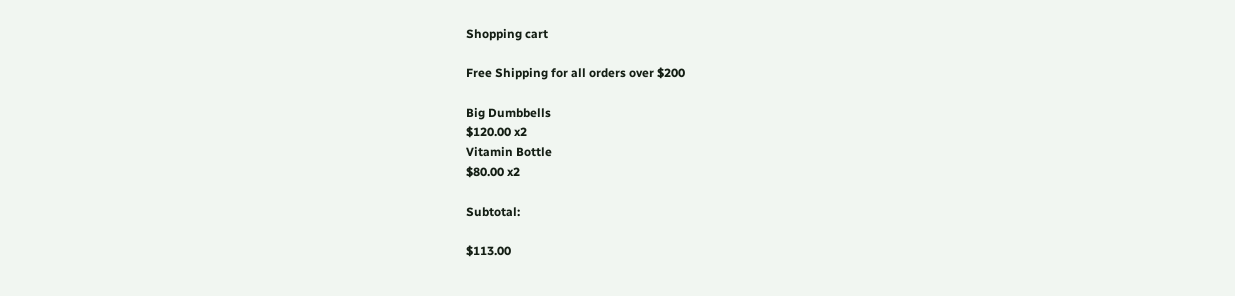Shopping cart

Free Shipping for all orders over $200

Big Dumbbells
$120.00 x2
Vitamin Bottle
$80.00 x2

Subtotal:

$113.00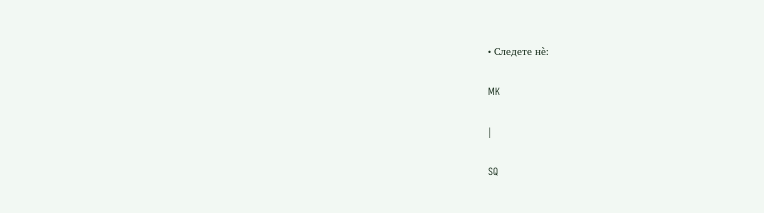• Следете нѐ:

MK

|

SQ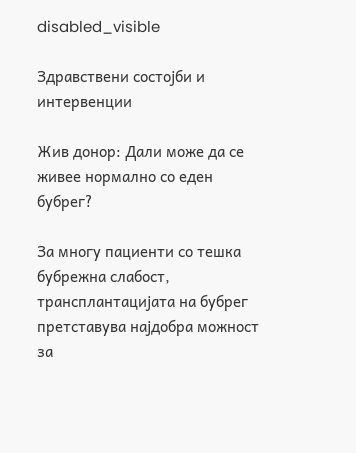disabled_visible

Здравствени состојби и интервенции

Жив донор: Дали може да се живее нормално со еден бубрег?

За многу пациенти со тешка бубрежна слабост, трансплантацијата на бубрег претставува најдобра можност за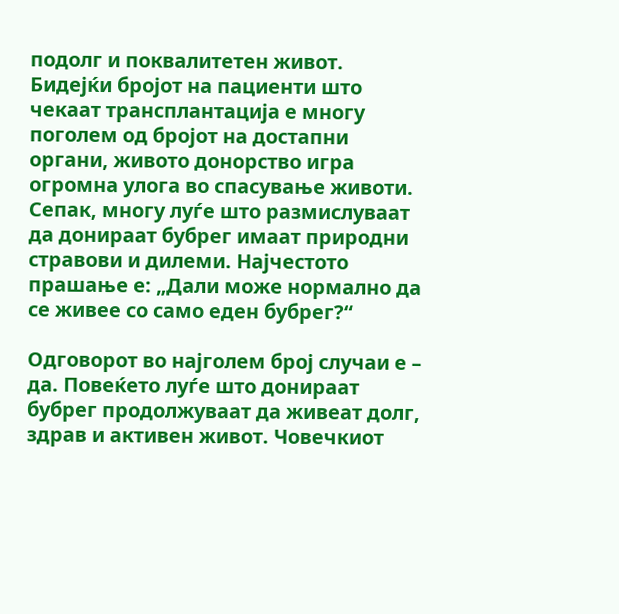подолг и поквалитетен живот. Бидејќи бројот на пациенти што чекаат трансплантација е многу поголем од бројот на достапни органи, живото донорство игра огромна улога во спасување животи. Сепак, многу луѓе што размислуваат да донираат бубрег имаат природни стравови и дилеми. Најчестото прашање е: „Дали може нормално да се живее со само еден бубрег?“

Одговорот во најголем број случаи е – да. Повеќето луѓе што донираат бубрег продолжуваат да живеат долг, здрав и активен живот. Човечкиот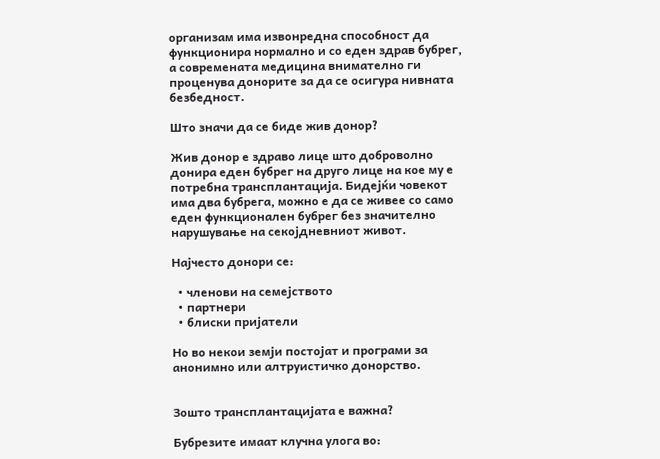организам има извонредна способност да функционира нормално и со еден здрав бубрег, а современата медицина внимателно ги проценува донорите за да се осигура нивната безбедност.

Што значи да се биде жив донор?

Жив донор е здраво лице што доброволно донира еден бубрег на друго лице на кое му е потребна трансплантација. Бидејќи човекот има два бубрега, можно е да се живее со само еден функционален бубрег без значително нарушување на секојдневниот живот.

Најчесто донори се:

  • членови на семејството
  • партнери
  • блиски пријатели

Но во некои земји постојат и програми за анонимно или алтруистичко донорство.


Зошто трансплантацијата е важна?

Бубрезите имаат клучна улога во: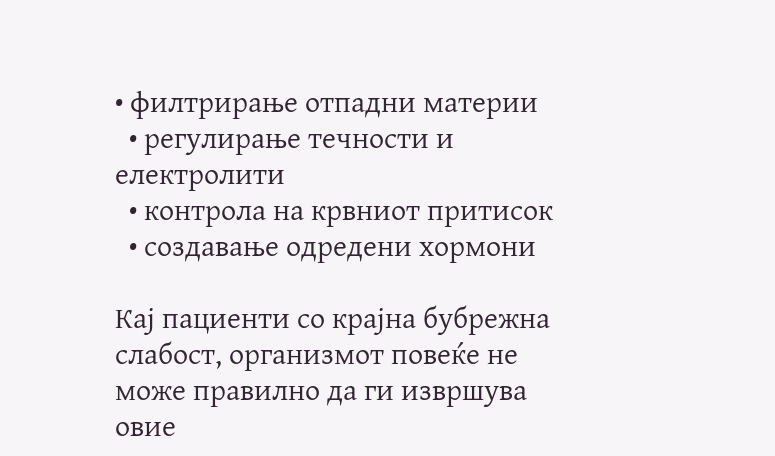• филтрирање отпадни материи
  • регулирање течности и електролити
  • контрола на крвниот притисок
  • создавање одредени хормони

Кај пациенти со крајна бубрежна слабост, организмот повеќе не може правилно да ги извршува овие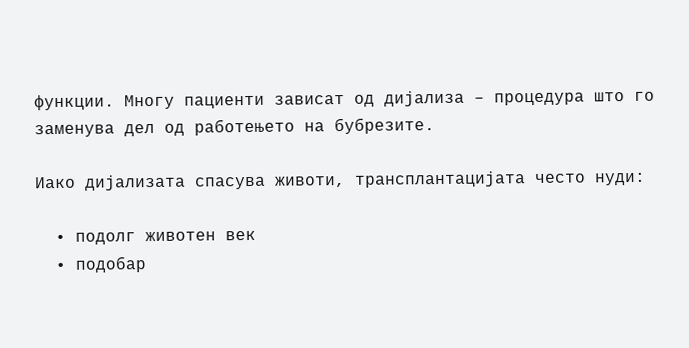функции. Многу пациенти зависат од дијализа – процедура што го заменува дел од работењето на бубрезите.

Иако дијализата спасува животи, трансплантацијата често нуди:

  • подолг животен век
  • подобар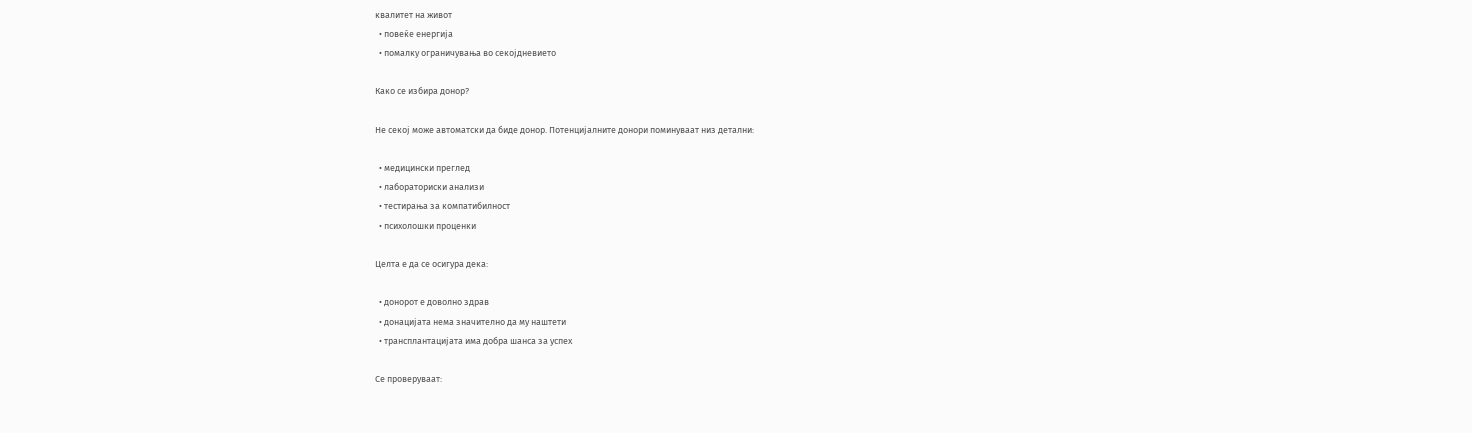квалитет на живот
  • повеќе енергија
  • помалку ограничувања во секојдневието

Како се избира донор?

Не секој може автоматски да биде донор. Потенцијалните донори поминуваат низ детални:

  • медицински преглед
  • лабораториски анализи
  • тестирања за компатибилност
  • психолошки проценки

Целта е да се осигура дека:

  • донорот е доволно здрав
  • донацијата нема значително да му наштети
  • трансплантацијата има добра шанса за успех

Се проверуваат: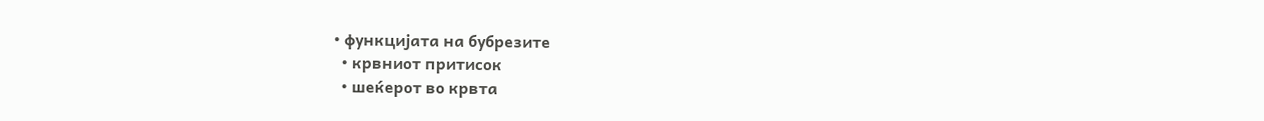• функцијата на бубрезите
  • крвниот притисок
  • шеќерот во крвта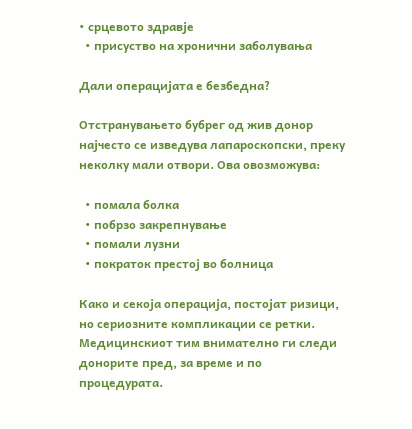• срцевото здравје
  • присуство на хронични заболувања

Дали операцијата е безбедна?

Отстранувањето бубрег од жив донор најчесто се изведува лапароскопски, преку неколку мали отвори. Ова овозможува:

  • помала болка
  • побрзо закрепнување
  • помали лузни
  • пократок престој во болница

Како и секоја операција, постојат ризици, но сериозните компликации се ретки. Медицинскиот тим внимателно ги следи донорите пред, за време и по процедурата.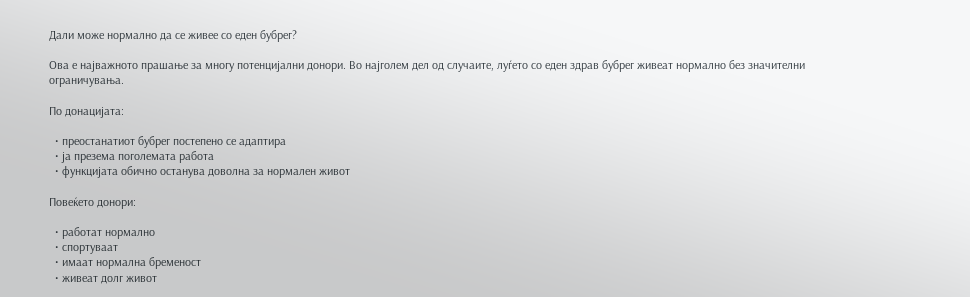Дали може нормално да се живее со еден бубрег?

Ова е најважното прашање за многу потенцијални донори. Во најголем дел од случаите, луѓето со еден здрав бубрег живеат нормално без значителни ограничувања.

По донацијата:

  • преостанатиот бубрег постепено се адаптира
  • ја презема поголемата работа
  • функцијата обично останува доволна за нормален живот

Повеќето донори:

  • работат нормално
  • спортуваат
  • имаат нормална бременост
  • живеат долг живот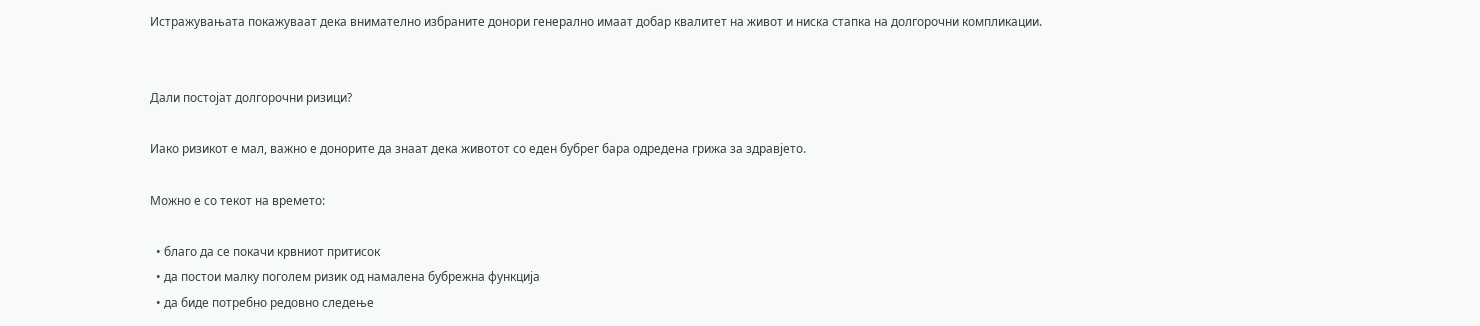Истражувањата покажуваат дека внимателно избраните донори генерално имаат добар квалитет на живот и ниска стапка на долгорочни компликации.


Дали постојат долгорочни ризици?

Иако ризикот е мал, важно е донорите да знаат дека животот со еден бубрег бара одредена грижа за здравјето.

Можно е со текот на времето:

  • благо да се покачи крвниот притисок
  • да постои малку поголем ризик од намалена бубрежна функција
  • да биде потребно редовно следење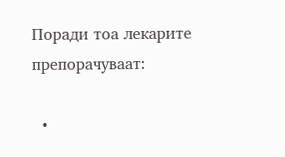Поради тоа лекарите препорачуваат:

  •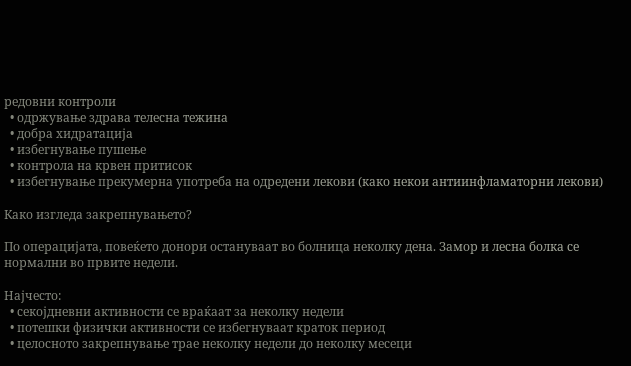редовни контроли
  • одржување здрава телесна тежина
  • добра хидратација
  • избегнување пушење
  • контрола на крвен притисок
  • избегнување прекумерна употреба на одредени лекови (како некои антиинфламаторни лекови)

Како изгледа закрепнувањето?

По операцијата, повеќето донори остануваат во болница неколку дена. Замор и лесна болка се нормални во првите недели.

Најчесто:
  • секојдневни активности се враќаат за неколку недели
  • потешки физички активности се избегнуваат краток период
  • целосното закрепнување трае неколку недели до неколку месеци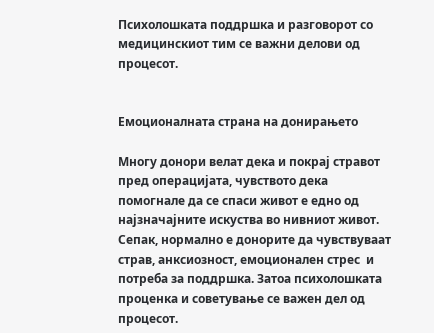Психолошката поддршка и разговорот со медицинскиот тим се важни делови од процесот.


Емоционалната страна на донирањето

Многу донори велат дека и покрај стравот пред операцијата, чувството дека помогнале да се спаси живот е едно од најзначајните искуства во нивниот живот. Сепак, нормално е донорите да чувствуваат страв, анксиозност, eмоционален стрес  и потреба за поддршка. Затоа психолошката проценка и советување се важен дел од процесот.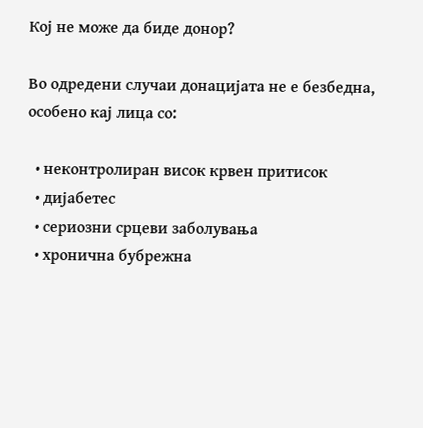Кој не може да биде донор?

Во одредени случаи донацијата не е безбедна, особено кај лица со:

  • неконтролиран висок крвен притисок
  • дијабетес
  • сериозни срцеви заболувања
  • хронична бубрежна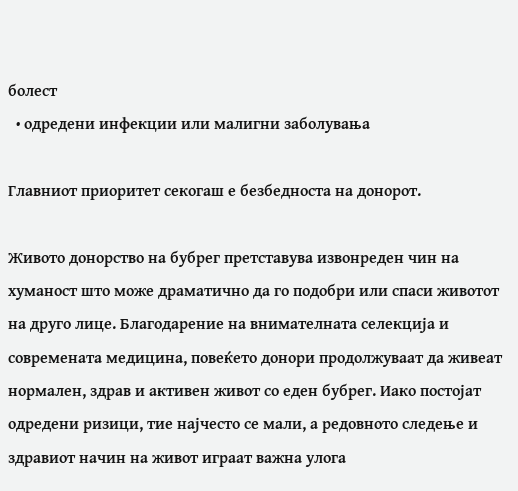болест
  • одредени инфекции или малигни заболувања

Главниот приоритет секогаш е безбедноста на донорот.

Живото донорство на бубрег претставува извонреден чин на хуманост што може драматично да го подобри или спаси животот на друго лице. Благодарение на внимателната селекција и современата медицина, повеќето донори продолжуваат да живеат нормален, здрав и активен живот со еден бубрег. Иако постојат одредени ризици, тие најчесто се мали, а редовното следење и здравиот начин на живот играат важна улога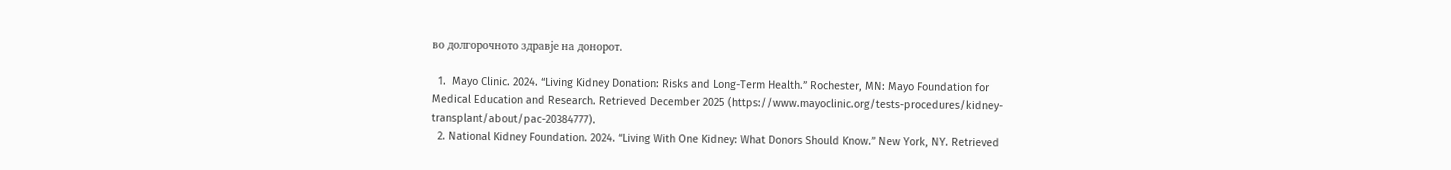во долгорочното здравје на донорот.

  1.  Mayo Clinic. 2024. “Living Kidney Donation: Risks and Long-Term Health.” Rochester, MN: Mayo Foundation for Medical Education and Research. Retrieved December 2025 (https://www.mayoclinic.org/tests-procedures/kidney-transplant/about/pac-20384777).
  2. National Kidney Foundation. 2024. “Living With One Kidney: What Donors Should Know.” New York, NY. Retrieved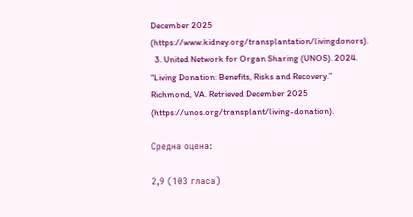December 2025 (https://www.kidney.org/transplantation/livingdonors).
  3. United Network for Organ Sharing (UNOS). 2024. “Living Donation: Benefits, Risks and Recovery.” Richmond, VA. Retrieved December 2025 (https://unos.org/transplant/living-donation).

Средна оцена:

2,9 (103 гласа)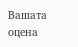Вашата оцена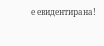е евидентирана!